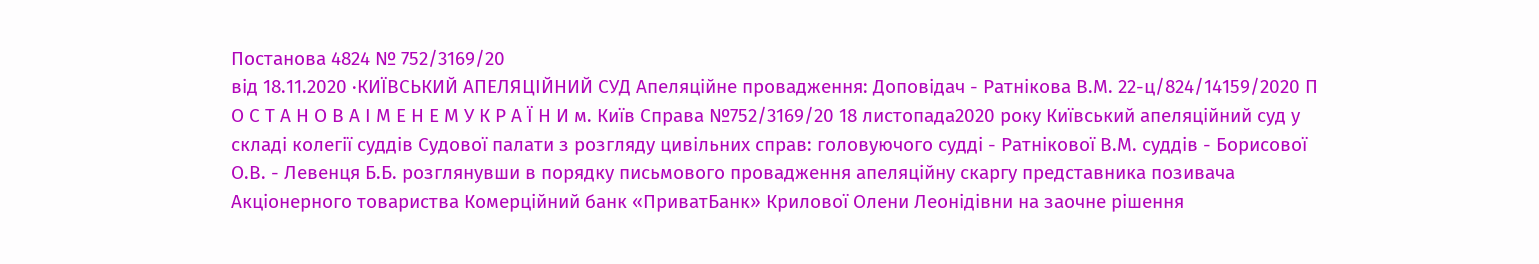Постанова 4824 № 752/3169/20
від 18.11.2020 ·КИЇВСЬКИЙ АПЕЛЯЦІЙНИЙ СУД Апеляційне провадження: Доповідач - Ратнікова В.М. 22-ц/824/14159/2020 П О С Т А Н О В А І М Е Н Е М У К Р А Ї Н И м. Київ Справа №752/3169/20 18 листопада2020 року Київський апеляційний суд у складі колегії суддів Судової палати з розгляду цивільних справ: головуючого судді - Ратнікової В.М. суддів - Борисової О.В. - Левенця Б.Б. розглянувши в порядку письмового провадження апеляційну скаргу представника позивача Акціонерного товариства Комерційний банк «ПриватБанк» Крилової Олени Леонідівни на заочне рішення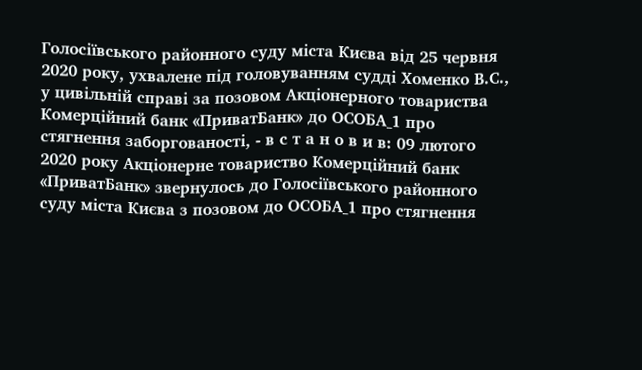Голосіївського районного суду міста Києва від 25 червня 2020 року, ухвалене під головуванням судді Хоменко В.С., у цивільній справі за позовом Акціонерного товариства Комерційний банк «ПриватБанк» до ОСОБА_1 про стягнення заборгованості, - в с т а н о в и в: 09 лютого 2020 року Акціонерне товариство Комерційний банк «ПриватБанк» звернулось до Голосіївського районного суду міста Києва з позовом до ОСОБА_1 про стягнення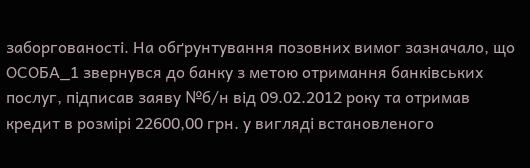заборгованості. На обґрунтування позовних вимог зазначало, що ОСОБА_1 звернувся до банку з метою отримання банківських послуг, підписав заяву №б/н від 09.02.2012 року та отримав кредит в розмірі 22600,00 грн. у вигляді встановленого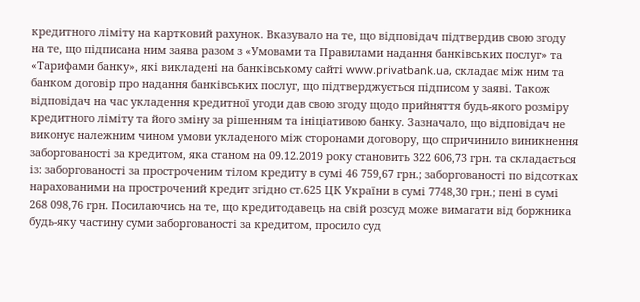кредитного ліміту на картковий рахунок. Вказувало на те, що відповідач підтвердив свою згоду на те, що підписана ним заява разом з «Умовами та Правилами надання банківських послуг» та «Тарифами банку», які викладені на банківському сайті www.privatbank.ua, складає між ним та банком договір про надання банківських послуг, що підтверджується підписом у заяві. Також відповідач на час укладення кредитної угоди дав свою згоду щодо прийняття будь-якого розміру кредитного ліміту та його зміну за рішенням та ініціативою банку. Зазначало, що відповідач не виконує належним чином умови укладеного між сторонами договору, що спричинило виникнення заборгованості за кредитом, яка станом на 09.12.2019 року становить 322 606,73 грн. та складається із: заборгованості за простроченим тілом кредиту в сумі 46 759,67 грн.; заборгованості по відсотках нарахованими на прострочений кредит згідно ст.625 ЦК України в сумі 7748,30 грн.; пені в сумі 268 098,76 грн. Посилаючись на те, що кредитодавець на свій розсуд може вимагати від боржника будь-яку частину суми заборгованості за кредитом, просило суд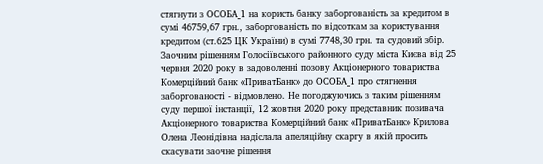стягнути з ОСОБА_1 на користь банку заборгованість за кредитом в сумі 46759,67 грн., заборгованість по відсоткам за користування кредитом (ст.625 ЦК України) в сумі 7748,30 грн. та судовий збір. Заочним рішенням Голосіївського районного суду міста Києва від 25 червня 2020 року в задоволенні позову Акціонерного товариства Комерційний банк «ПриватБанк» до ОСОБА_1 про стягнення заборгованості - відмовлено. Не погоджуючись з таким рішенням суду першої інстанції, 12 жовтня 2020 року представник позивача Акціонерного товариства Комерційний банк «ПриватБанк» Крилова Олена Леонідівна надіслала апеляційну скаргу в якій просить скасувати заочне рішення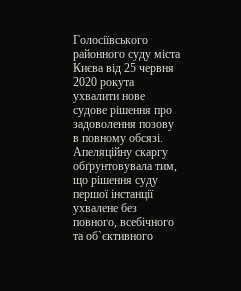Голосіївського районного суду міста Києва від 25 червня 2020 рокута ухвалити нове судове рішення про задоволення позову в повному обсязі. Апеляційну скаргу обґрунтовувала тим, що рішення суду першої інстанції ухвалене без повного, всебічного та об`єктивного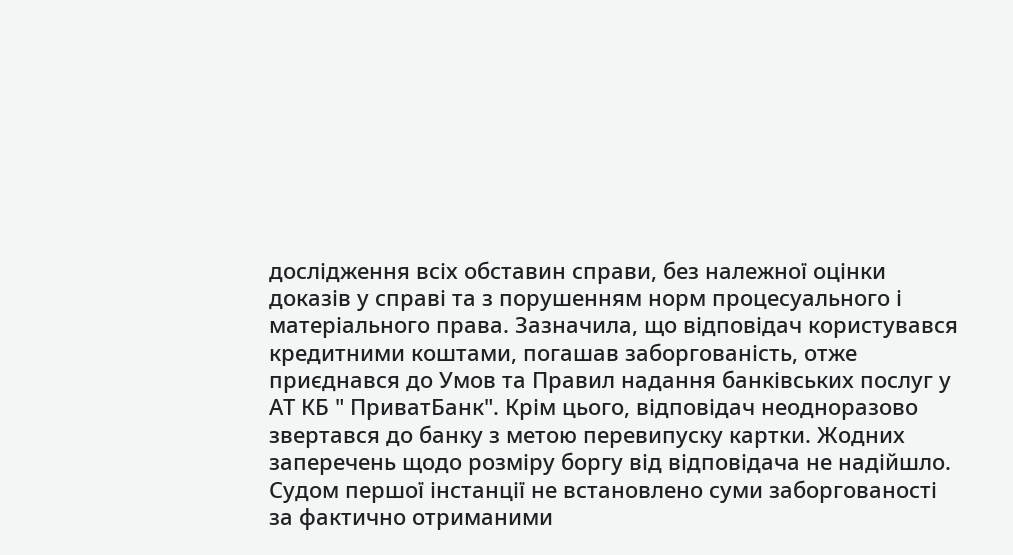дослідження всіх обставин справи, без належної оцінки доказів у справі та з порушенням норм процесуального і матеріального права. Зазначила, що відповідач користувався кредитними коштами, погашав заборгованість, отже приєднався до Умов та Правил надання банківських послуг у АТ КБ " ПриватБанк". Крім цього, відповідач неодноразово звертався до банку з метою перевипуску картки. Жодних заперечень щодо розміру боргу від відповідача не надійшло. Судом першої інстанції не встановлено суми заборгованості за фактично отриманими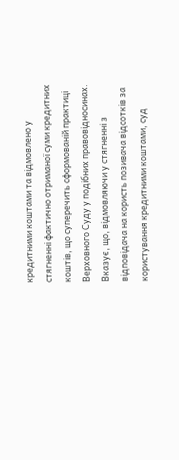кредитними коштами та відмовлено у стягненні фактично отриманої суми кредитних коштів, що суперечить сформованій практиці Верховного Суду у подібних правовідносинах. Вказує, що, відмовляючи у стягненні з відповідача на користь позивача відсотків за користування кредитними коштами, суд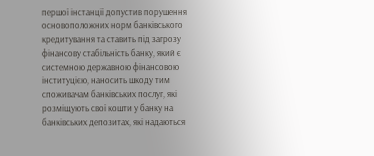першої інстанції допустив порушення основоположних норм банківського кредитування та ставить під загрозу фінансову стабільність банку, який є системною державною фінансовою інституцією, наносить шкоду тим споживачам банківських послуг, які розміщують свої кошти у банку на банківських депозитах, які надаються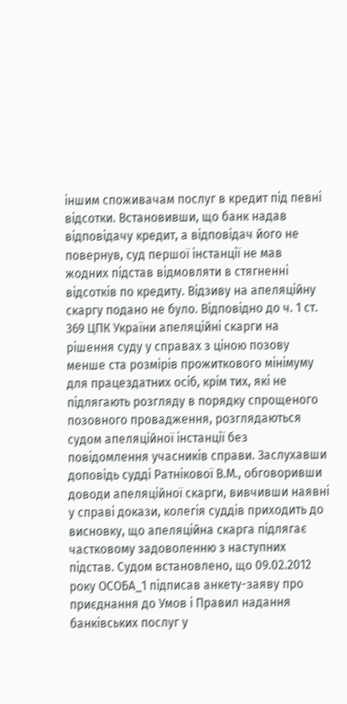іншим споживачам послуг в кредит під певні відсотки. Встановивши, що банк надав відповідачу кредит, а відповідач його не повернув, суд першої інстанції не мав жодних підстав відмовляти в стягненні відсотків по кредиту. Відзиву на апеляційну скаргу подано не було. Відповідно до ч. 1 ст. 369 ЦПК України апеляційні скарги на рішення суду у справах з ціною позову менше ста розмірів прожиткового мінімуму для працездатних осіб, крім тих, які не підлягають розгляду в порядку спрощеного позовного провадження, розглядаються судом апеляційної інстанції без повідомлення учасників справи. Заслухавши доповідь судді Ратнікової В.М., обговоривши доводи апеляційної скарги, вивчивши наявні у справі докази, колегія суддів приходить до висновку, що апеляційна скарга підлягає частковому задоволенню з наступних підстав. Судом встановлено, що 09.02.2012 року ОСОБА_1 підписав анкету-заяву про приєднання до Умов і Правил надання банківських послуг у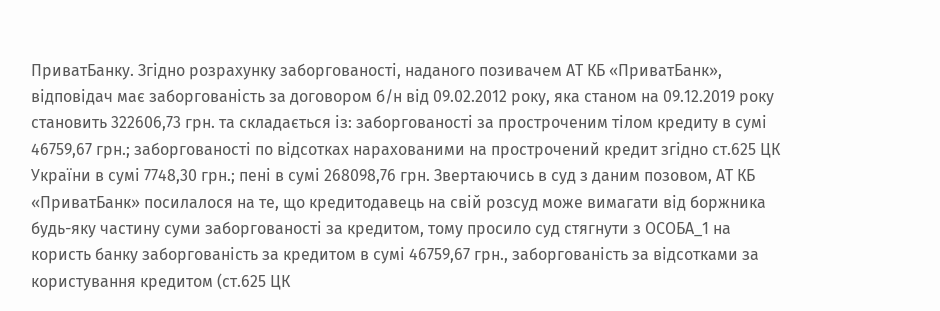ПриватБанку. Згідно розрахунку заборгованості, наданого позивачем АТ КБ «ПриватБанк», відповідач має заборгованість за договором б/н від 09.02.2012 року, яка станом на 09.12.2019 року становить 322606,73 грн. та складається із: заборгованості за простроченим тілом кредиту в сумі 46759,67 грн.; заборгованості по відсотках нарахованими на прострочений кредит згідно ст.625 ЦК України в сумі 7748,30 грн.; пені в сумі 268098,76 грн. Звертаючись в суд з даним позовом, АТ КБ «ПриватБанк» посилалося на те, що кредитодавець на свій розсуд може вимагати від боржника будь-яку частину суми заборгованості за кредитом, тому просило суд стягнути з ОСОБА_1 на користь банку заборгованість за кредитом в сумі 46759,67 грн., заборгованість за відсотками за користування кредитом (ст.625 ЦК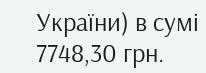України) в сумі 7748,30 грн.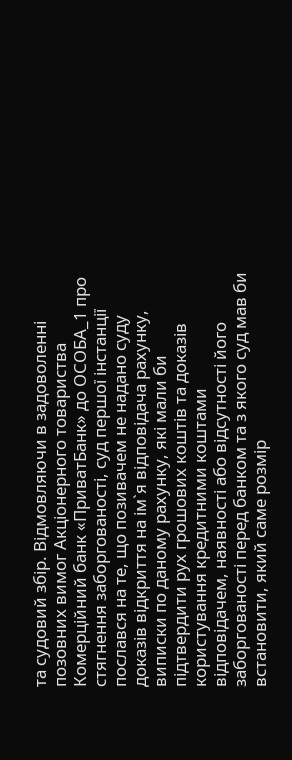та судовий збір. Відмовляючи в задоволенні позовних вимог Акціонерного товариства Комерційний банк «ПриватБанк» до ОСОБА_1 про стягнення заборгованості, суд першої інстанції послався на те, що позивачем не надано суду доказів відкриття на ім`я відповідача рахунку, виписки по даному рахунку, які мали би підтвердити рух грошових коштів та доказів користування кредитними коштами відповідачем, наявності або відсутності його заборгованості перед банком та з якого суд мав би встановити, який саме розмір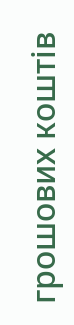грошових коштів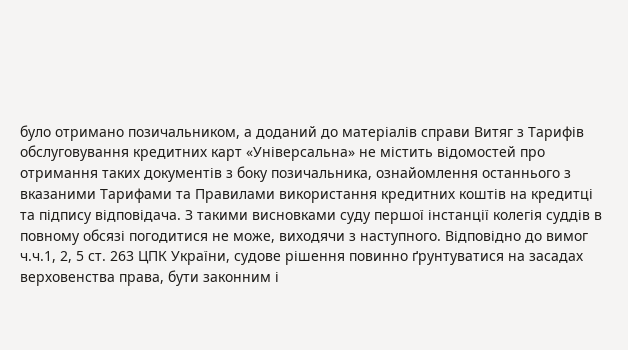було отримано позичальником, а доданий до матеріалів справи Витяг з Тарифів обслуговування кредитних карт «Універсальна» не містить відомостей про отримання таких документів з боку позичальника, ознайомлення останнього з вказаними Тарифами та Правилами використання кредитних коштів на кредитці та підпису відповідача. З такими висновками суду першої інстанції колегія суддів в повному обсязі погодитися не може, виходячи з наступного. Відповідно до вимог ч.ч.1, 2, 5 ст. 263 ЦПК України, судове рішення повинно ґрунтуватися на засадах верховенства права, бути законним і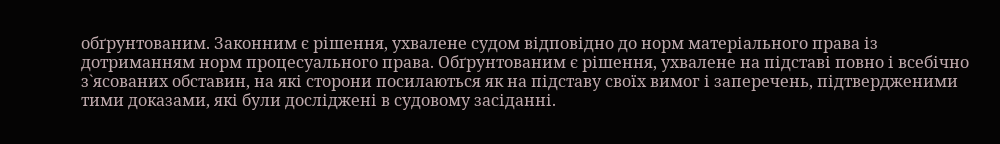обґрунтованим. Законним є рішення, ухвалене судом відповідно до норм матеріального права із дотриманням норм процесуального права. Обґрунтованим є рішення, ухвалене на підставі повно і всебічно з`ясованих обставин, на які сторони посилаються як на підставу своїх вимог і заперечень, підтвердженими тими доказами, які були досліджені в судовому засіданні.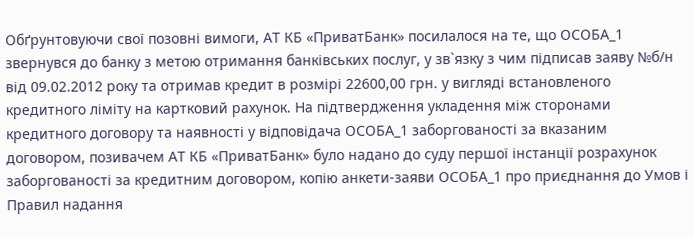Обґрунтовуючи свої позовні вимоги, АТ КБ «ПриватБанк» посилалося на те, що ОСОБА_1 звернувся до банку з метою отримання банківських послуг, у зв`язку з чим підписав заяву №б/н від 09.02.2012 року та отримав кредит в розмірі 22600,00 грн. у вигляді встановленого кредитного ліміту на картковий рахунок. На підтвердження укладення між сторонами кредитного договору та наявності у відповідача ОСОБА_1 заборгованості за вказаним договором, позивачем АТ КБ «ПриватБанк» було надано до суду першої інстанції розрахунок заборгованості за кредитним договором, копію анкети-заяви ОСОБА_1 про приєднання до Умов і Правил надання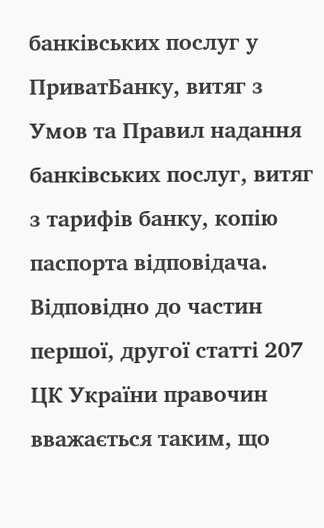банківських послуг у ПриватБанку, витяг з Умов та Правил надання банківських послуг, витяг з тарифів банку, копію паспорта відповідача. Відповідно до частин першої, другої статті 207 ЦК України правочин вважається таким, що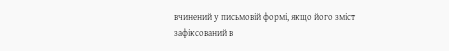вчинений у письмовій формі, якщо його зміст зафіксований в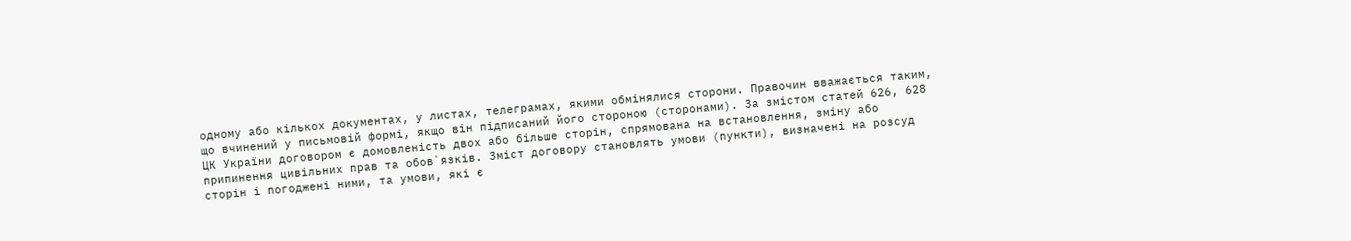одному або кількох документах, у листах, телеграмах, якими обмінялися сторони. Правочин вважається таким, що вчинений у письмовій формі, якщо він підписаний його стороною (сторонами). За змістом статей 626, 628 ЦК України договором є домовленість двох або більше сторін, спрямована на встановлення, зміну або припинення цивільних прав та обов`язків. Зміст договору становлять умови (пункти), визначені на розсуд сторін і погоджені ними, та умови, які є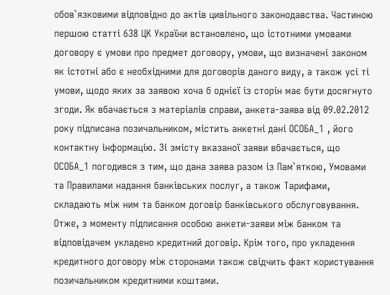обов`язковими відповідно до актів цивільного законодавства. Частиною першою статті 638 ЦК України встановлено, що істотними умовами договору є умови про предмет договору, умови, що визначені законом як істотні або є необхідними для договорів даного виду, а також усі ті умови, щодо яких за заявою хоча б однієї із сторін має бути досягнуто згоди. Як вбачається з матеріалів справи, анкета-заява від 09.02.2012 року підписана позичальником, містить анкетні дані ОСОБА_1 , його контактну інформацію. Зі змісту вказаної заяви вбачається, що ОСОБА_1 погодився з тим, що дана заява разом із Пам`яткою, Умовами та Правилами надання банківських послуг, а також Тарифами, складають між ним та банком договір банківського обслуговування. Отже, з моменту підписання особою анкети-заяви між банком та відповідачем укладено кредитний договір. Крім того, про укладення кредитного договору між сторонами також свідчить факт користування позичальником кредитними коштами.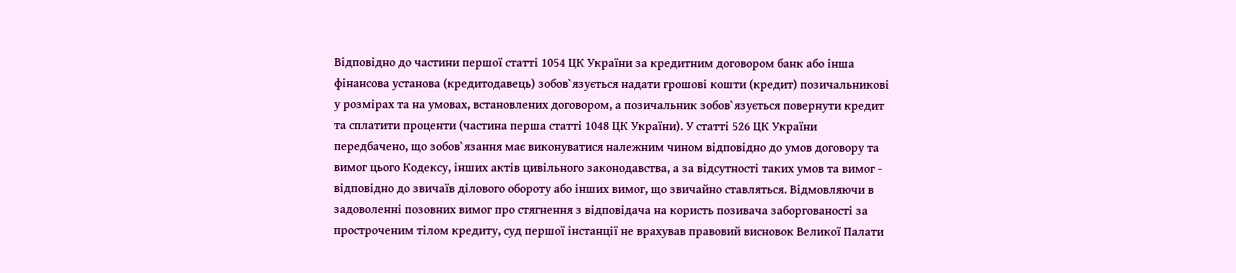Відповідно до частини першої статті 1054 ЦК України за кредитним договором банк або інша фінансова установа (кредитодавець) зобов`язується надати грошові кошти (кредит) позичальникові у розмірах та на умовах, встановлених договором, а позичальник зобов`язується повернути кредит та сплатити проценти (частина перша статті 1048 ЦК України). У статті 526 ЦК України передбачено, що зобов`язання має виконуватися належним чином відповідно до умов договору та вимог цього Кодексу, інших актів цивільного законодавства, а за відсутності таких умов та вимог - відповідно до звичаїв ділового обороту або інших вимог, що звичайно ставляться. Відмовляючи в задоволенні позовних вимог про стягнення з відповідача на користь позивача заборгованості за простроченим тілом кредиту, суд першої інстанції не врахував правовий висновок Великої Палати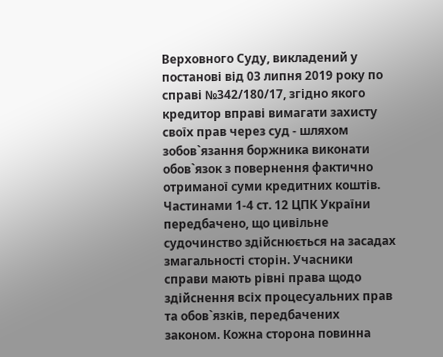Верховного Суду, викладений у постанові від 03 липня 2019 року по справі №342/180/17, згідно якого кредитор вправі вимагати захисту своїх прав через суд - шляхом зобов`язання боржника виконати обов`язок з повернення фактично отриманої суми кредитних коштів. Частинами 1-4 ст. 12 ЦПК України передбачено, що цивільне судочинство здійснюється на засадах змагальності сторін. Учасники справи мають рівні права щодо здійснення всіх процесуальних прав та обов`язків, передбачених законом. Кожна сторона повинна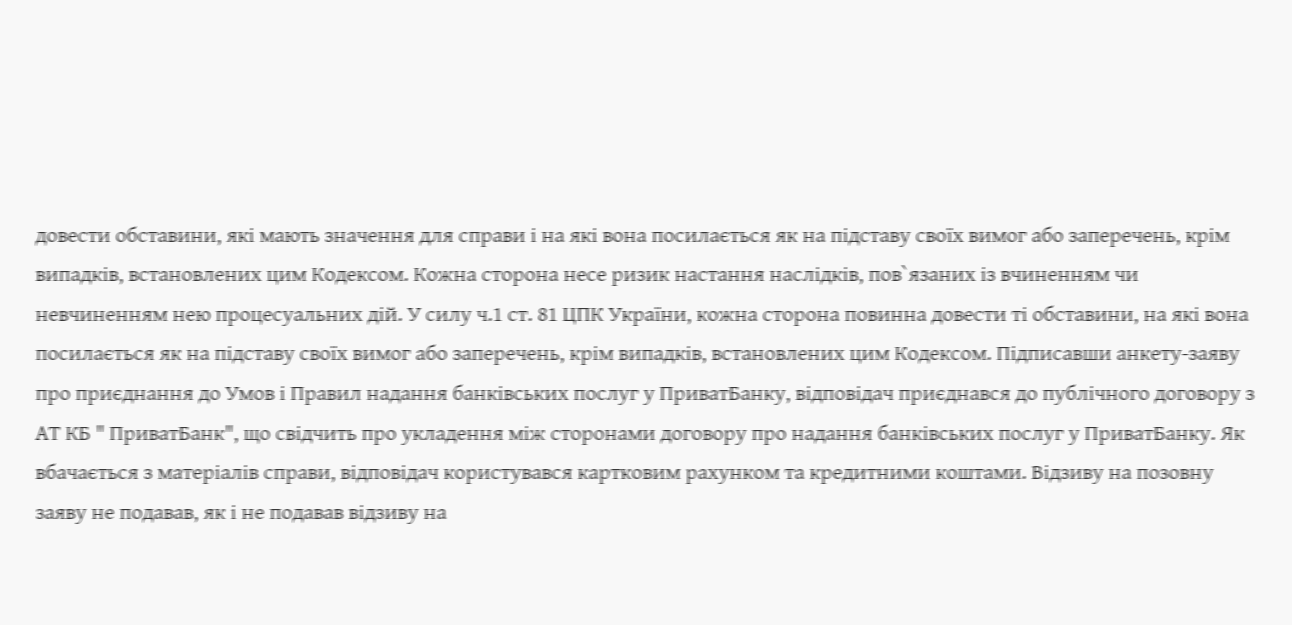довести обставини, які мають значення для справи і на які вона посилається як на підставу своїх вимог або заперечень, крім випадків, встановлених цим Кодексом. Кожна сторона несе ризик настання наслідків, пов`язаних із вчиненням чи невчиненням нею процесуальних дій. У силу ч.1 ст. 81 ЦПК України, кожна сторона повинна довести ті обставини, на які вона посилається як на підставу своїх вимог або заперечень, крім випадків, встановлених цим Кодексом. Підписавши анкету-заяву про приєднання до Умов і Правил надання банківських послуг у ПриватБанку, відповідач приєднався до публічного договору з АТ КБ " ПриватБанк", що свідчить про укладення між сторонами договору про надання банківських послуг у ПриватБанку. Як вбачається з матеріалів справи, відповідач користувався картковим рахунком та кредитними коштами. Відзиву на позовну заяву не подавав, як і не подавав відзиву на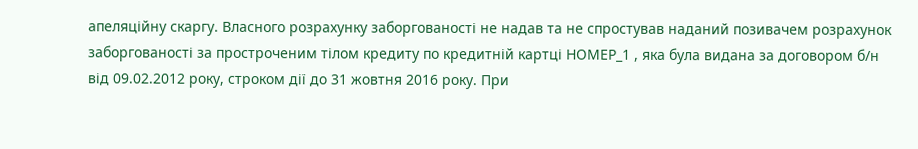апеляційну скаргу. Власного розрахунку заборгованості не надав та не спростував наданий позивачем розрахунок заборгованості за простроченим тілом кредиту по кредитній картці НОМЕР_1 , яка була видана за договором б/н від 09.02.2012 року, строком дії до 31 жовтня 2016 року. При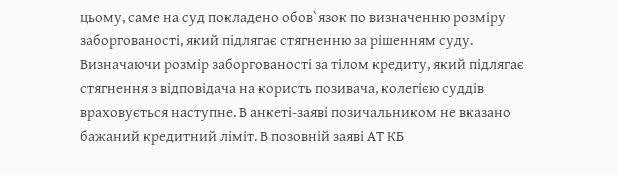цьому, саме на суд покладено обов`язок по визначенню розміру заборгованості, який підлягає стягненню за рішенням суду. Визначаючи розмір заборгованості за тілом кредиту, який підлягає стягнення з відповідача на користь позивача, колегією суддів враховується наступне. В анкеті-заяві позичальником не вказано бажаний кредитний ліміт. В позовній заяві АТ КБ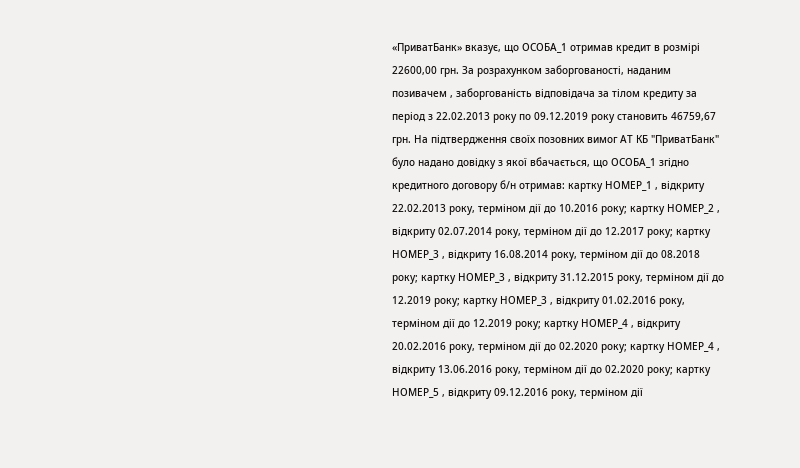«ПриватБанк» вказує, що ОСОБА_1 отримав кредит в розмірі 22600,00 грн. За розрахунком заборгованості, наданим позивачем , заборгованість відповідача за тілом кредиту за період з 22.02.2013 року по 09.12.2019 року становить 46759,67 грн. На підтвердження своїх позовних вимог АТ КБ "ПриватБанк" було надано довідку з якої вбачається, що ОСОБА_1 згідно кредитного договору б/н отримав: картку НОМЕР_1 , відкриту 22.02.2013 року, терміном дії до 10.2016 року; картку НОМЕР_2 , відкриту 02.07.2014 року, терміном дії до 12.2017 року; картку НОМЕР_3 , відкриту 16.08.2014 року, терміном дії до 08.2018 року; картку НОМЕР_3 , відкриту 31.12.2015 року, терміном дії до 12.2019 року; картку НОМЕР_3 , відкриту 01.02.2016 року, терміном дії до 12.2019 року; картку НОМЕР_4 , відкриту 20.02.2016 року, терміном дії до 02.2020 року; картку НОМЕР_4 , відкриту 13.06.2016 року, терміном дії до 02.2020 року; картку НОМЕР_5 , відкриту 09.12.2016 року, терміном дії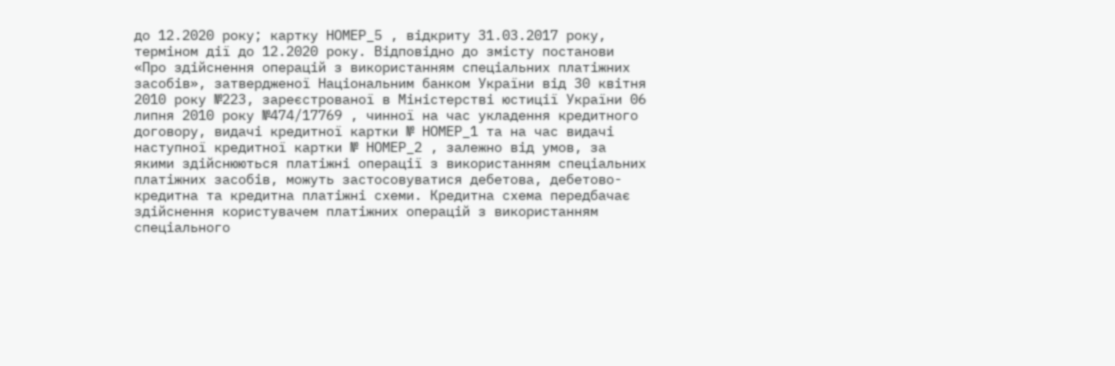до 12.2020 року; картку НОМЕР_5 , відкриту 31.03.2017 року, терміном дії до 12.2020 року. Відповідно до змісту постанови «Про здійснення операцій з використанням спеціальних платіжних засобів», затвердженої Національним банком України від 30 квітня 2010 року №223, зареєстрованої в Міністерстві юстиції України 06 липня 2010 року №474/17769 , чинної на час укладення кредитного договору, видачі кредитної картки № НОМЕР_1 та на час видачі наступної кредитної картки № НОМЕР_2 , залежно від умов, за якими здійснюються платіжні операції з використанням спеціальних платіжних засобів, можуть застосовуватися дебетова, дебетово-кредитна та кредитна платіжні схеми. Кредитна схема передбачає здійснення користувачем платіжних операцій з використанням спеціального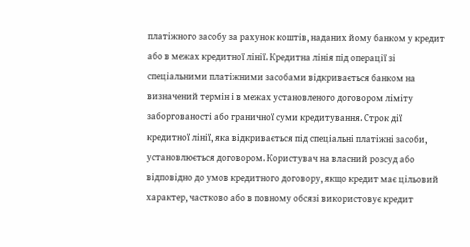платіжного засобу за рахунок коштів, наданих йому банком у кредит або в межах кредитної лінії. Кредитна лінія під операції зі спеціальними платіжними засобами відкривається банком на визначений термін і в межах установленого договором ліміту заборгованості або граничної суми кредитування. Строк дії кредитної лінії, яка відкривається під спеціальні платіжні засоби, установлюється договором. Користувач на власний розсуд або відповідно до умов кредитного договору, якщо кредит має цільовий характер, частково або в повному обсязі використовує кредит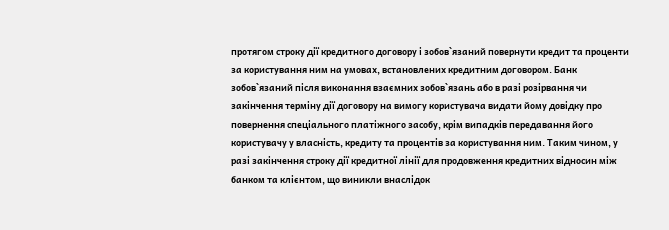протягом строку дії кредитного договору і зобов`язаний повернути кредит та проценти за користування ним на умовах, встановлених кредитним договором. Банк зобов`язаний після виконання взаємних зобов`язань або в разі розірвання чи закінчення терміну дії договору на вимогу користувача видати йому довідку про повернення спеціального платіжного засобу, крім випадків передавання його користувачу у власність, кредиту та процентів за користування ним. Таким чином, у разі закінчення строку дії кредитної лінії для продовження кредитних відносин між банком та клієнтом, що виникли внаслідок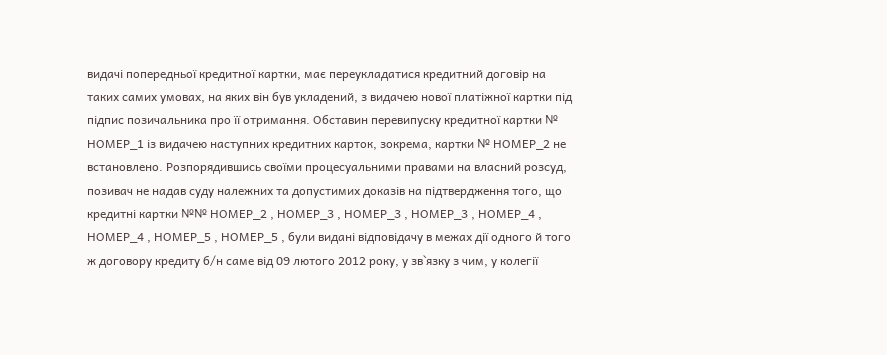видачі попередньої кредитної картки, має переукладатися кредитний договір на таких самих умовах, на яких він був укладений, з видачею нової платіжної картки під підпис позичальника про її отримання. Обставин перевипуску кредитної картки № НОМЕР_1 із видачею наступних кредитних карток, зокрема, картки № НОМЕР_2 не встановлено. Розпорядившись своїми процесуальними правами на власний розсуд, позивач не надав суду належних та допустимих доказів на підтвердження того, що кредитні картки №№ НОМЕР_2 , НОМЕР_3 , НОМЕР_3 , НОМЕР_3 , НОМЕР_4 , НОМЕР_4 , НОМЕР_5 , НОМЕР_5 , були видані відповідачу в межах дії одного й того ж договору кредиту б/н саме від 09 лютого 2012 року, у зв`язку з чим, у колегії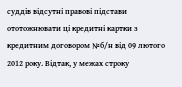суддів відсутні правові підстави ототожнювати ці кредитні картки з кредитним договором №б/н від 09 лютого 2012 року. Відтак, у межах строку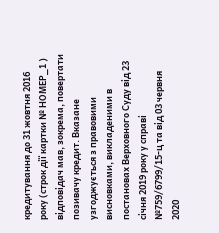кредитування до 31 жовтня 2016 року (строк дії картки № НОМЕР_1 ) відповідач мав, зокрема, повертати позивачу кредит. Вказане узгоджується з правовими висновками, викладеними в постановах Верховного Суду від 23 січня 2019 року у справі №759/6799/15-ц та від 03 червня 2020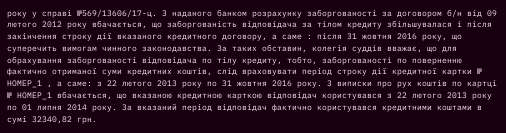року у справі №569/13606/17-ц. З наданого банком розрахунку заборгованості за договором б/н від 09 лютого 2012 року вбачається, що заборгованість відповідача за тілом кредиту збільшувалася і після закінчення строку дії вказаного кредитного договору, а саме : після 31 жовтня 2016 року, що суперечить вимогам чинного законодавства. За таких обставин, колегія суддів вважає, що для обрахування заборгованості відповідача по тілу кредиту, тобто, заборгованості по поверненню фактично отриманої суми кредитних коштів, слід враховувати період строку дії кредитної картки № НОМЕР_1 , а саме: з 22 лютого 2013 року по 31 жовтня 2016 року. З виписки про рух коштів по картці № НОМЕР_1 вбачається, що вказаною кредитною карткою відповідач користувався з 22 лютого 2013 року по 01 липня 2014 року. За вказаний період відповідач фактично користувався кредитними коштами в сумі 32340,82 грн.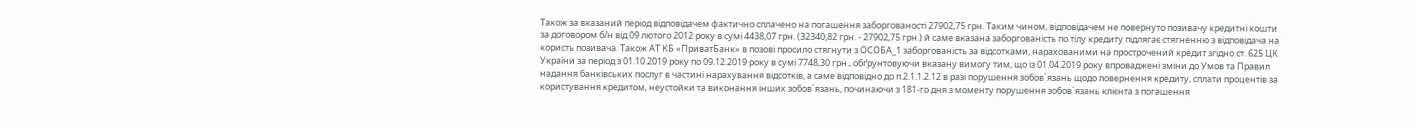Також за вказаний період відповідачем фактично сплачено на погашення заборгованості 27902,75 грн. Таким чином, відповідачем не повернуто позивачу кредитні кошти за договором б/н від 09 лютого 2012 року в сумі 4438,07 грн. (32340,82 грн. - 27902,75 грн.) й саме вказана заборгованість по тілу кредиту підлягає стягненню з відповідача на користь позивача. Також АТ КБ «ПриватБанк» в позові просило стягнути з ОСОБА_1 заборгованість за відсотками, нарахованими на прострочений кредит згідно ст. 625 ЦК України за період з 01.10.2019 року по 09.12.2019 року в сумі 7748,30 грн., обґрунтовуючи вказану вимогу тим, що із 01.04.2019 року впроваджені зміни до Умов та Правил надання банківських послуг в частині нарахування відсотків, а саме відповідно до п.2.1.1.2.12 в разі порушення зобов`язань щодо повернення кредиту, сплати процентів за користування кредитом, неустойки та виконання інших зобов`язань, починаючи з 181-го дня з моменту порушення зобов`язань клієнта з погашення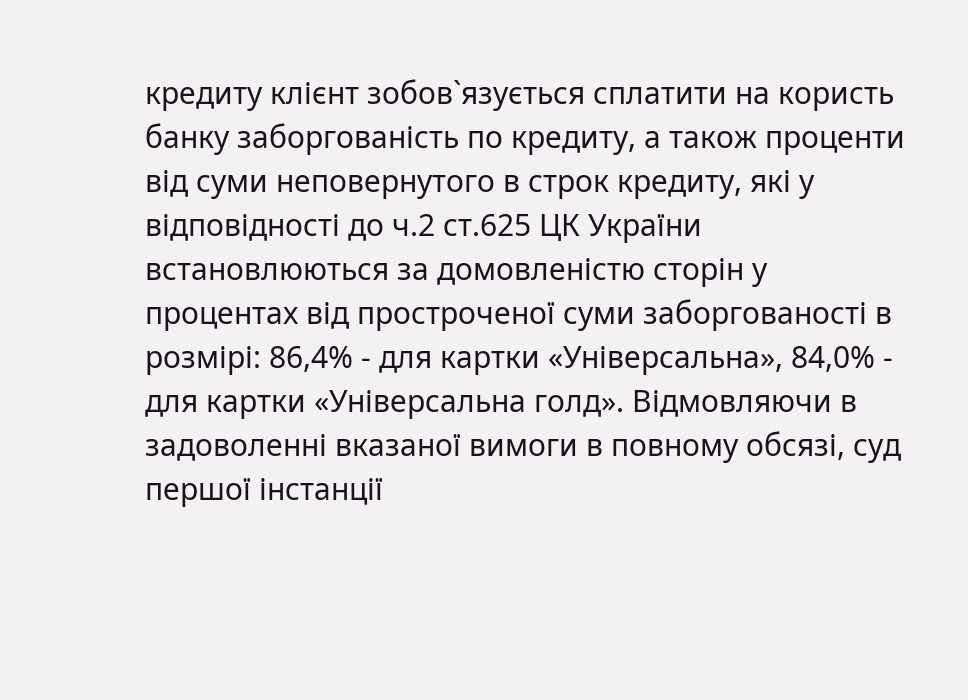кредиту клієнт зобов`язується сплатити на користь банку заборгованість по кредиту, а також проценти від суми неповернутого в строк кредиту, які у відповідності до ч.2 ст.625 ЦК України встановлюються за домовленістю сторін у процентах від простроченої суми заборгованості в розмірі: 86,4% - для картки «Універсальна», 84,0% - для картки «Універсальна голд». Відмовляючи в задоволенні вказаної вимоги в повному обсязі, суд першої інстанції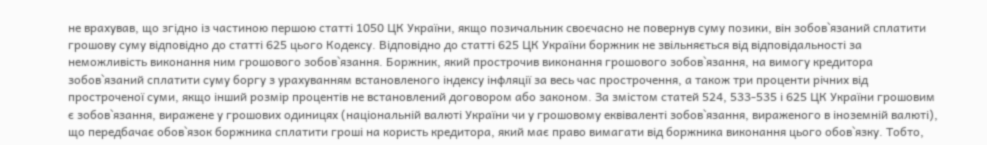не врахував, що згідно із частиною першою статті 1050 ЦК України, якщо позичальник своєчасно не повернув суму позики, він зобов`язаний сплатити грошову суму відповідно до статті 625 цього Кодексу. Відповідно до статті 625 ЦК України боржник не звільняється від відповідальності за неможливість виконання ним грошового зобов`язання. Боржник, який прострочив виконання грошового зобов`язання, на вимогу кредитора зобов`язаний сплатити суму боргу з урахуванням встановленого індексу інфляції за весь час прострочення, а також три проценти річних від простроченої суми, якщо інший розмір процентів не встановлений договором або законом. За змістом статей 524, 533-535 і 625 ЦК України грошовим є зобов`язання, виражене у грошових одиницях (національній валюті України чи у грошовому еквіваленті зобов`язання, вираженого в іноземній валюті), що передбачає обов`язок боржника сплатити гроші на користь кредитора, який має право вимагати від боржника виконання цього обов`язку. Тобто,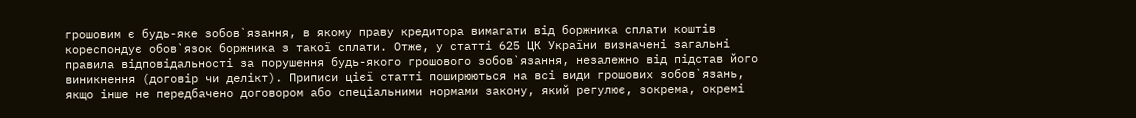грошовим є будь-яке зобов`язання, в якому праву кредитора вимагати від боржника сплати коштів кореспондує обов`язок боржника з такої сплати. Отже, у статті 625 ЦК України визначені загальні правила відповідальності за порушення будь-якого грошового зобов`язання, незалежно від підстав його виникнення (договір чи делікт). Приписи цієї статті поширюються на всі види грошових зобов`язань, якщо інше не передбачено договором або спеціальними нормами закону, який регулює, зокрема, окремі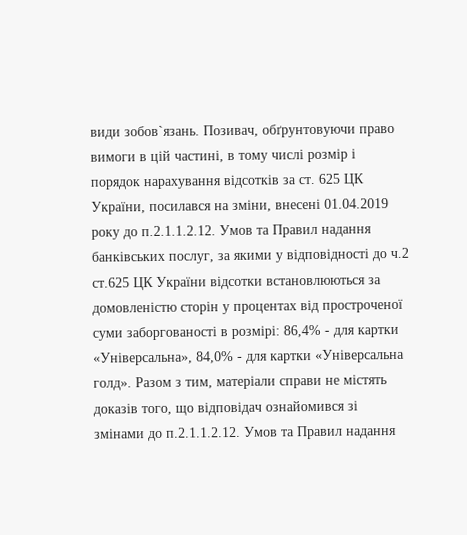види зобов`язань. Позивач, обґрунтовуючи право вимоги в цій частині, в тому числі розмір і порядок нарахування відсотків за ст. 625 ЦК України, посилався на зміни, внесені 01.04.2019 року до п.2.1.1.2.12. Умов та Правил надання банківських послуг, за якими у відповідності до ч.2 ст.625 ЦК України відсотки встановлюються за домовленістю сторін у процентах від простроченої суми заборгованості в розмірі: 86,4% - для картки «Універсальна», 84,0% - для картки «Універсальна голд». Разом з тим, матеріали справи не містять доказів того, що відповідач ознайомився зі змінами до п.2.1.1.2.12. Умов та Правил надання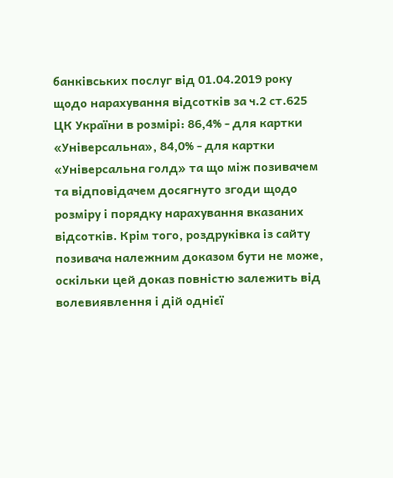банківських послуг від 01.04.2019 року щодо нарахування відсотків за ч.2 ст.625 ЦК України в розмірі: 86,4% - для картки «Універсальна», 84,0% - для картки «Універсальна голд» та що між позивачем та відповідачем досягнуто згоди щодо розміру і порядку нарахування вказаних відсотків. Крім того, роздруківка із сайту позивача належним доказом бути не може, оскільки цей доказ повністю залежить від волевиявлення і дій однієї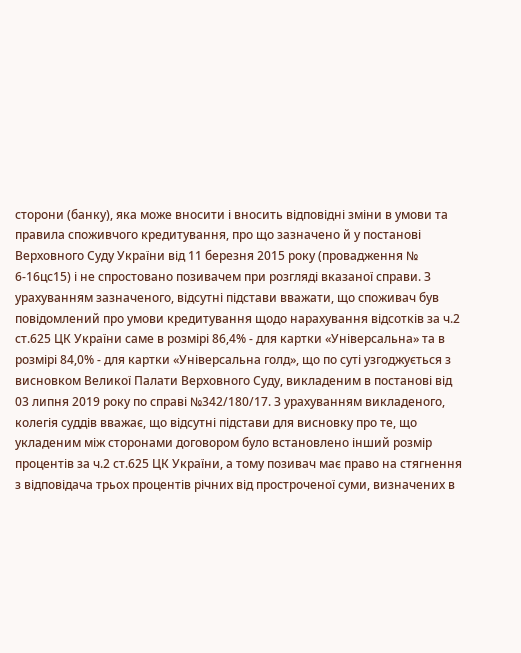сторони (банку), яка може вносити і вносить відповідні зміни в умови та правила споживчого кредитування, про що зазначено й у постанові Верховного Суду України від 11 березня 2015 року (провадження № 6-16цс15) і не спростовано позивачем при розгляді вказаної справи. З урахуванням зазначеного, відсутні підстави вважати, що споживач був повідомлений про умови кредитування щодо нарахування відсотків за ч.2 ст.625 ЦК України саме в розмірі 86,4% - для картки «Універсальна» та в розмірі 84,0% - для картки «Універсальна голд», що по суті узгоджується з висновком Великої Палати Верховного Суду, викладеним в постанові від 03 липня 2019 року по справі №342/180/17. З урахуванням викладеного, колегія суддів вважає, що відсутні підстави для висновку про те, що укладеним між сторонами договором було встановлено інший розмір процентів за ч.2 ст.625 ЦК України, а тому позивач має право на стягнення з відповідача трьох процентів річних від простроченої суми, визначених в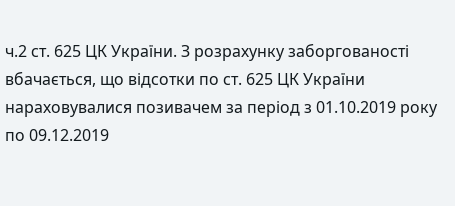ч.2 ст. 625 ЦК України. З розрахунку заборгованості вбачається, що відсотки по ст. 625 ЦК України нараховувалися позивачем за період з 01.10.2019 року по 09.12.2019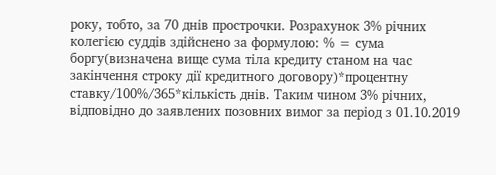року, тобто, за 70 днів прострочки. Розрахунок 3% річних колегією суддів здійснено за формулою: % = сума боргу(визначена вище сума тіла кредиту станом на час закінчення строку дії кредитного договору)*процентну ставку/100%/365*кількість днів. Таким чином 3% річних, відповідно до заявлених позовних вимог за період з 01.10.2019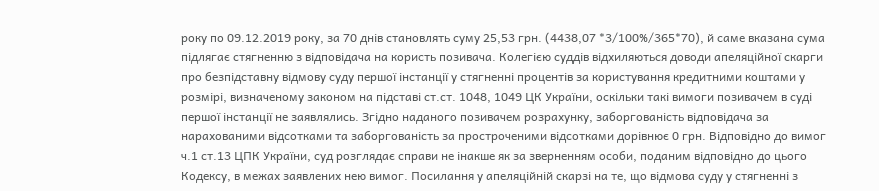року по 09.12.2019 року, за 70 днів становлять суму 25,53 грн. (4438,07 *3/100%/365*70), й саме вказана сума підлягає стягненню з відповідача на користь позивача. Колегією суддів відхиляються доводи апеляційної скарги про безпідставну відмову суду першої інстанції у стягненні процентів за користування кредитними коштами у розмірі, визначеному законом на підставі ст.ст. 1048, 1049 ЦК України, оскільки такі вимоги позивачем в суді першої інстанції не заявлялись. Згідно наданого позивачем розрахунку, заборгованість відповідача за нарахованими відсотками та заборгованість за простроченими відсотками дорівнює 0 грн. Відповідно до вимог ч.1 ст.13 ЦПК України, суд розглядає справи не інакше як за зверненням особи, поданим відповідно до цього Кодексу, в межах заявлених нею вимог. Посилання у апеляційній скарзі на те, що відмова суду у стягненні з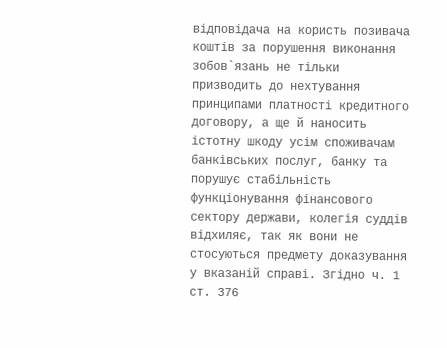відповідача на користь позивача коштів за порушення виконання зобов`язань не тільки призводить до нехтування принципами платності кредитного договору, а ще й наносить істотну шкоду усім споживачам банківських послуг, банку та порушує стабільність функціонування фінансового сектору держави, колегія суддів відхиляє, так як вони не стосуються предмету доказування у вказаній справі. Згідно ч. 1 ст. 376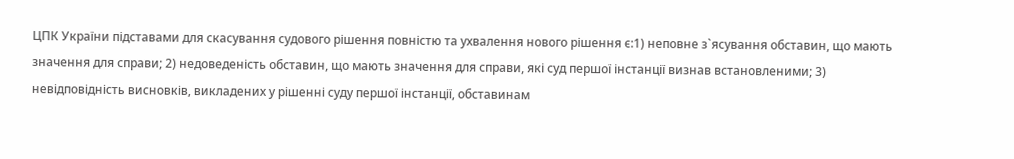ЦПК України підставами для скасування судового рішення повністю та ухвалення нового рішення є:1) неповне з`ясування обставин, що мають значення для справи; 2) недоведеність обставин, що мають значення для справи, які суд першої інстанції визнав встановленими; 3) невідповідність висновків, викладених у рішенні суду першої інстанції, обставинам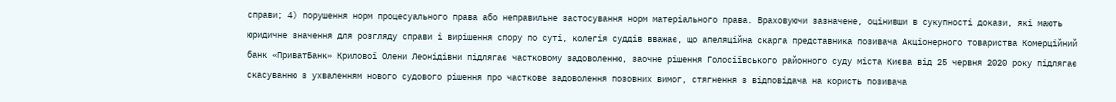справи; 4) порушення норм процесуального права або неправильне застосування норм матеріального права. Враховуючи зазначене, оцінивши в сукупності докази, які мають юридичне значення для розгляду справи і вирішення спору по суті, колегія суддів вважає, що апеляційна скарга представника позивача Акціонерного товариства Комерційний банк «ПриватБанк» Крилової Олени Леонідівни підлягає частковому задоволенню, заочне рішення Голосіївського районного суду міста Києва від 25 червня 2020 року підлягає скасуванню з ухваленням нового судового рішення про часткове задоволення позовних вимог, стягнення з відповідача на користь позивача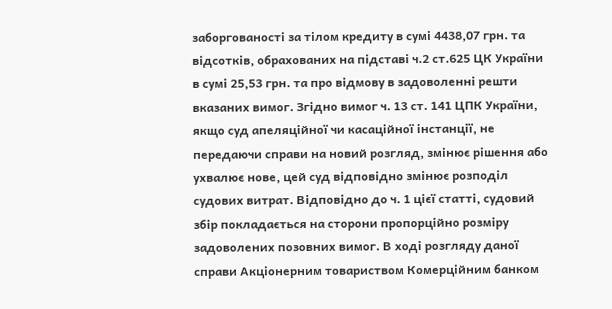заборгованості за тілом кредиту в сумі 4438,07 грн. та відсотків, обрахованих на підставі ч.2 ст.625 ЦК України в сумі 25,53 грн. та про відмову в задоволенні решти вказаних вимог. Згідно вимог ч. 13 ст. 141 ЦПК України, якщо суд апеляційної чи касаційної інстанції, не передаючи справи на новий розгляд, змінює рішення або ухвалює нове, цей суд відповідно змінює розподіл судових витрат. Відповідно до ч. 1 цієї статті, судовий збір покладається на сторони пропорційно розміру задоволених позовних вимог. В ході розгляду даної справи Акціонерним товариством Комерційним банком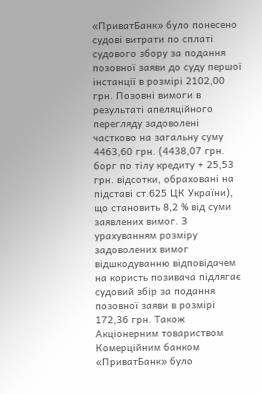«ПриватБанк» було понесено судові витрати по сплаті судового збору за подання позовної заяви до суду першої інстанції в розмірі 2102,00 грн. Позовні вимоги в результаті апеляційного перегляду задоволені частково на загальну суму 4463,60 грн. (4438,07 грн. борг по тілу кредиту + 25,53 грн. відсотки, обраховані на підставі ст.625 ЦК України), що становить 8,2 % від суми заявлених вимог. З урахуванням розміру задоволених вимог відшкодуванню відповідачем на користь позивача підлягає судовий збір за подання позовної заяви в розмірі 172,36 грн. Також Акціонерним товариством Комерційним банком «ПриватБанк» було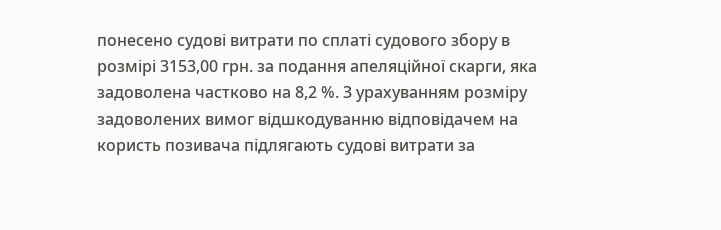понесено судові витрати по сплаті судового збору в розмірі 3153,00 грн. за подання апеляційної скарги, яка задоволена частково на 8,2 %. З урахуванням розміру задоволених вимог відшкодуванню відповідачем на користь позивача підлягають судові витрати за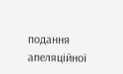подання апеляційної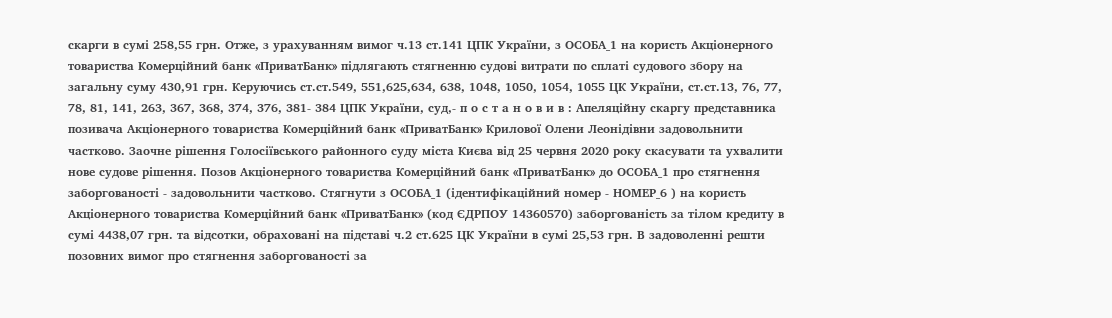скарги в сумі 258,55 грн. Отже, з урахуванням вимог ч.13 ст.141 ЦПК України, з ОСОБА_1 на користь Акціонерного товариства Комерційний банк «ПриватБанк» підлягають стягненню судові витрати по сплаті судового збору на загальну суму 430,91 грн. Керуючись ст.ст.549, 551,625,634, 638, 1048, 1050, 1054, 1055 ЦК України, ст.ст.13, 76, 77, 78, 81, 141, 263, 367, 368, 374, 376, 381- 384 ЦПК України, суд,- п о с т а н о в и в : Апеляційну скаргу представника позивача Акціонерного товариства Комерційний банк «ПриватБанк» Крилової Олени Леонідівни задовольнити частково. Заочне рішення Голосіївського районного суду міста Києва від 25 червня 2020 року скасувати та ухвалити нове судове рішення. Позов Акціонерного товариства Комерційний банк «ПриватБанк» до ОСОБА_1 про стягнення заборгованості - задовольнити частково. Стягнути з ОСОБА_1 (ідентифікаційний номер - НОМЕР_6 ) на користь Акціонерного товариства Комерційний банк «ПриватБанк» (код ЄДРПОУ 14360570) заборгованість за тілом кредиту в сумі 4438,07 грн. та відсотки, обраховані на підставі ч.2 ст.625 ЦК України в сумі 25,53 грн. В задоволенні решти позовних вимог про стягнення заборгованості за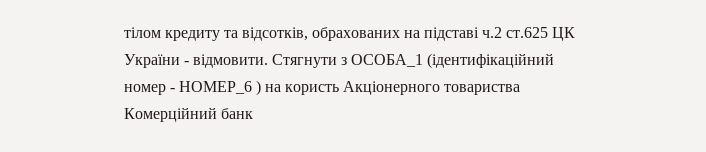тілом кредиту та відсотків, обрахованих на підставі ч.2 ст.625 ЦК України - відмовити. Стягнути з ОСОБА_1 (ідентифікаційний номер - НОМЕР_6 ) на користь Акціонерного товариства Комерційний банк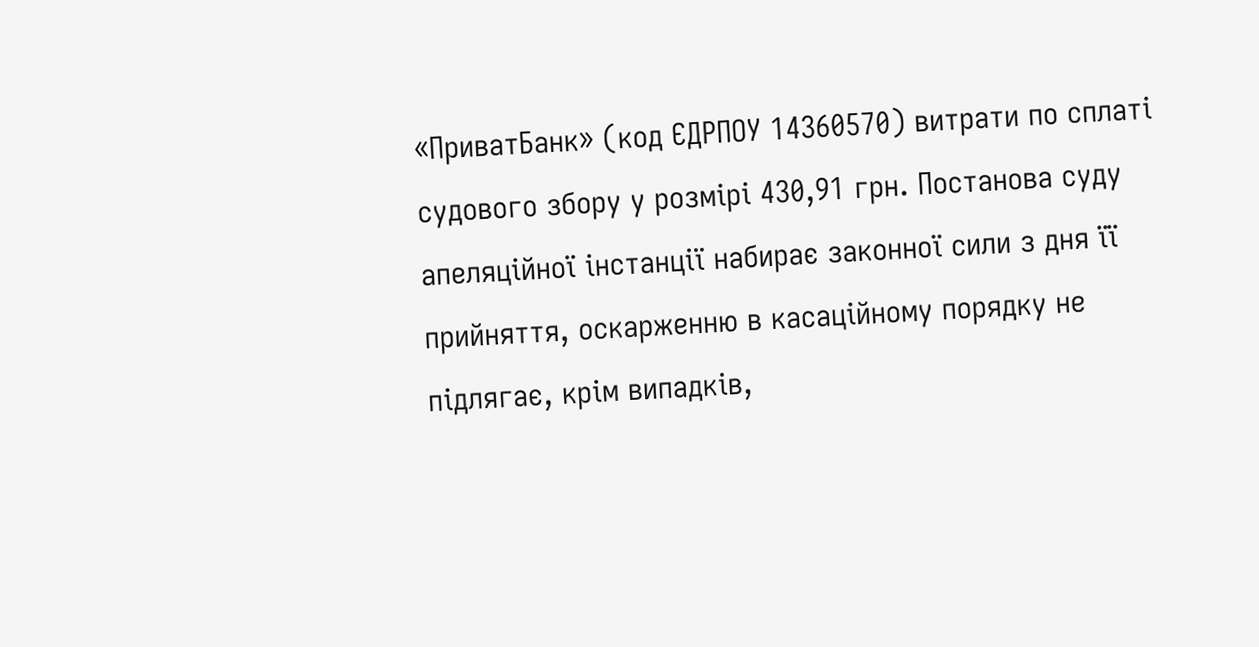«ПриватБанк» (код ЄДРПОУ 14360570) витрати по сплаті судового збору у розмірі 430,91 грн. Постанова суду апеляційної інстанції набирає законної сили з дня її прийняття, оскарженню в касаційному порядку не підлягає, крім випадків,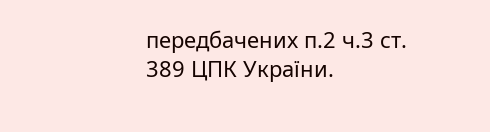передбачених п.2 ч.3 ст. 389 ЦПК України.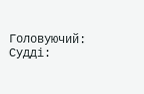Головуючий: Судді: